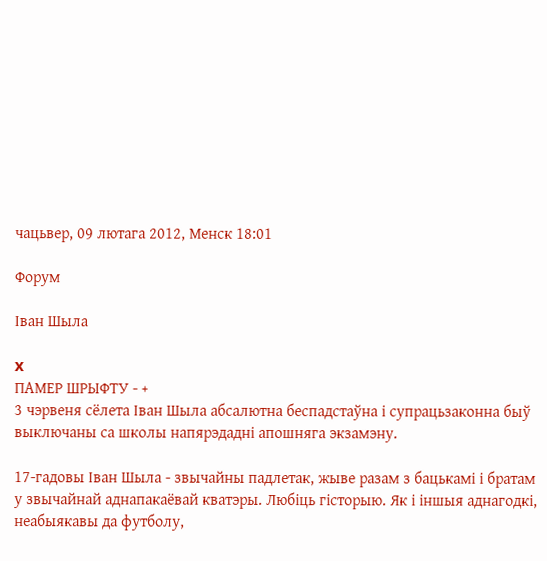чацьвер, 09 лютага 2012, Менск 18:01

Форум

Іван Шыла

x
ПАМЕР ШРЫФТУ - +
3 чэрвеня сёлета Іван Шыла абсалютна беспадстаўна і супрацьзаконна быў выключаны са школы напярэдадні апошняга экзамэну.

17-гадовы Іван Шыла - звычайны падлетак, жыве разам з бацькамі і братам у звычайнай аднапакаёвай кватэры. Любіць гісторыю. Як і іншыя аднагодкі, неабыякавы да футболу,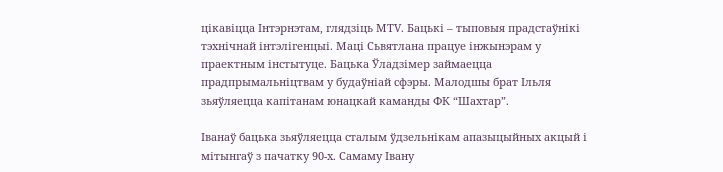цікавіцца Інтэрнэтам, глядзіць МТV. Бацькі – тыповыя прадстаўнікі тэхнічнай інтэлігенцыі. Маці Сьвятлана працуе інжынэрам у праектным інстытуце. Бацька Ўладзімер займаецца прадпрымальніцтвам у будаўніай сфэры. Малодшы брат Ільля зьяўляецца капітанам юнацкай каманды ФК “Шахтар”.

Іванаў бацька зьяўляецца сталым ўдзельнікам апазыцыйных акцый і мітынгаў з пачатку 90-х. Самаму Івану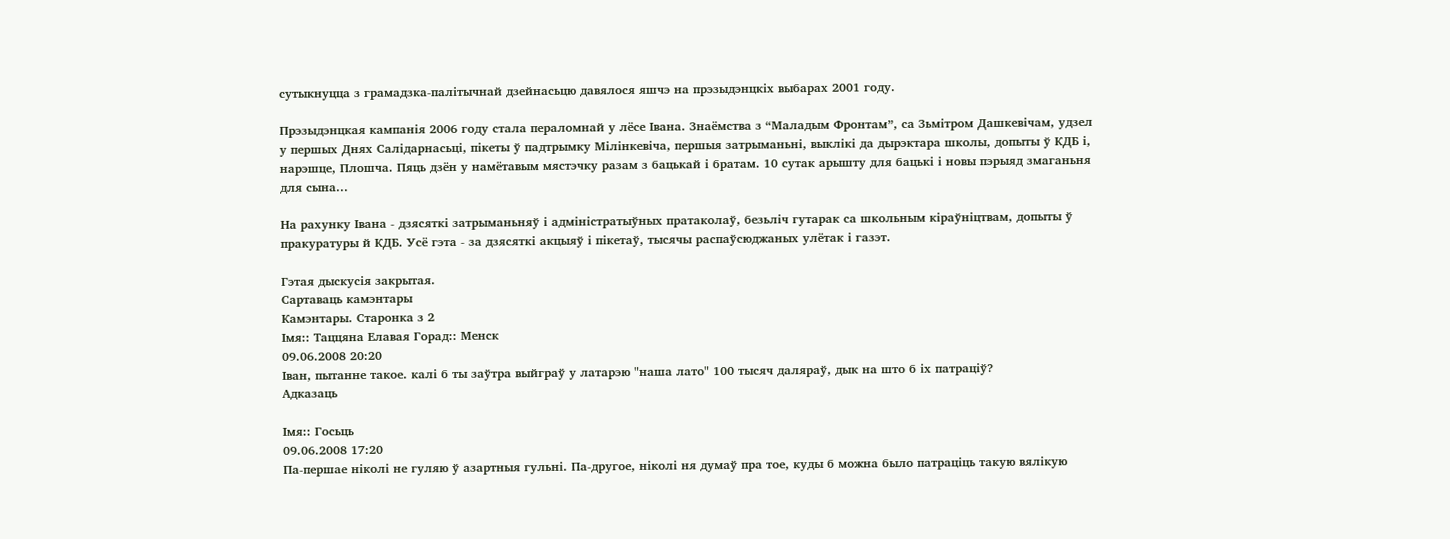сутыкнуцца з грамадзка-палітычнай дзейнасьцю давялося яшчэ на прэзыдэнцкіх выбарах 2001 году.

Прэзыдэнцкая кампанія 2006 году стала пераломнай у лёсе Івана. Знаёмства з “Маладым Фронтам”, са Зьмітром Дашкевічам, удзел у першых Днях Салідарнасьці, пікеты ў падтрымку Мілінкевіча, першыя затрыманьні, выклікі да дырэктара школы, допыты ў КДБ і, нарэшце, Плошча. Пяць дзён у намётавым мястэчку разам з бацькай і братам. 10 сутак арышту для бацькі і новы пэрыяд змаганьня для сына...

На рахунку Івана - дзясяткі затрыманьняў і адміністратыўных пратаколаў, безьліч гутарак са школьным кіраўніцтвам, допыты ў пракуратуры й КДБ. Усё гэта - за дзясяткі акцыяў і пікетаў, тысячы распаўсюджаных улётак і газэт.

Гэтая дыскусія закрытая.
Сартаваць камэнтары
Камэнтары. Старонка з 2
Імя:: Таццяна Елавая Горад:: Менск
09.06.2008 20:20
Іван, пытанне такое. калі б ты заўтра выйграў у латарэю "наша лато" 100 тысяч даляраў, дык на што б іх патраціў?
Адказаць

Імя:: Госьць
09.06.2008 17:20
Па-першае ніколі не гуляю ў азартныя гульні. Па-другое, ніколі ня думаў пра тое, куды б можна было патраціць такую вялікую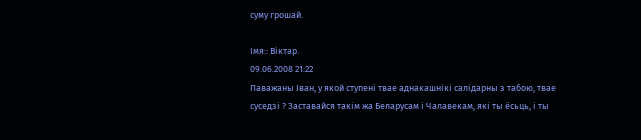суму грошай.

Імя:: Віктар.
09.06.2008 21:22
Паважаны Іван, у якой ступені твае аднакашнікі салідарны з табою, твае суседзі ? Заставайся такім жа Беларусам і Чалавекам, які ты ёсьць, і ты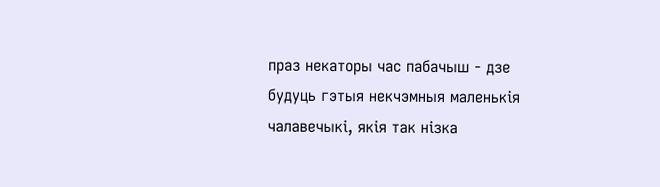праз некаторы час пабачыш - дзе будуць гэтыя некчэмныя маленькія чалавечыкі, якія так нізка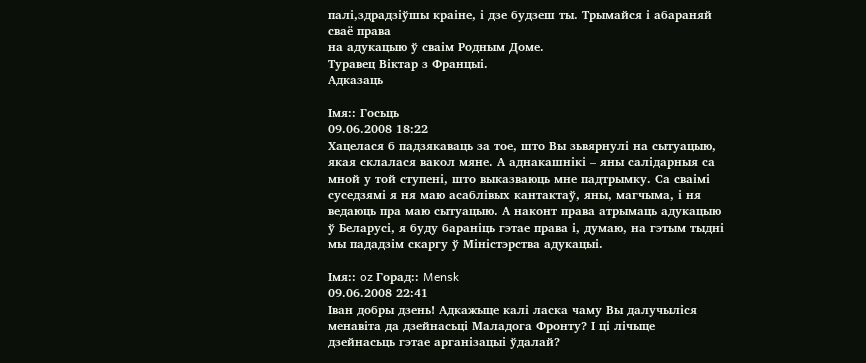палі,здрадзіўшы краіне, і дзе будзеш ты. Трымайся і абараняй сваё права
на адукацыю ў сваім Родным Доме.
Туравец Віктар з Францыі.
Адказаць

Імя:: Госьць
09.06.2008 18:22
Хацелася б падзякаваць за тое, што Вы зьвярнулі на сытуацыю, якая склалася вакол мяне. А аднакашнікі – яны салідарныя са мной у той ступені, што выказваюць мне падтрымку. Са сваімі суседзямі я ня маю асаблівых кантактаў, яны, магчыма, і ня ведаюць пра маю сытуацыю. А наконт права атрымаць адукацыю ў Беларусі, я буду бараніць гэтае права і, думаю, на гэтым тыдні мы пададзім скаргу ў Міністэрства адукацыі.

Імя:: oz Горад:: Mensk
09.06.2008 22:41
Іван добры дзень! Адкажыце калі ласка чаму Вы далучыліся менавіта да дзейнасьці Маладога Фронту? І ці лічыце дзейнасьць гэтае арганізацыі ўдалай?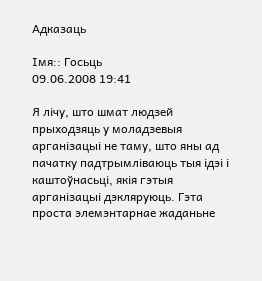Адказаць

Імя:: Госьць
09.06.2008 19:41

Я лічу, што шмат людзей прыходзяць у моладзевыя арганізацыі не таму, што яны ад пачатку падтрымліваюць тыя ідэі і каштоўнасьці, якія гэтыя арганізацыі дэкляруюць. Гэта проста элемэнтарнае жаданьне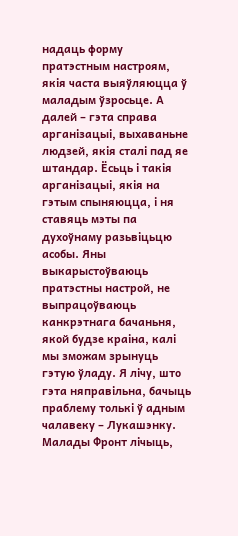надаць форму пратэстным настроям, якія часта выяўляюцца ў маладым ўзросьце. А далей – гэта справа арганізацыі, выхаваньне людзей, якія сталі пад яе штандар. Ёсьць і такія арганізацыі, якія на гэтым спыняюцца, і ня ставяць мэты па духоўнаму разьвіцьцю асобы. Яны выкарыстоўваюць пратэстны настрой, не выпрацоўваюць канкрэтнага бачаньня, якой будзе краіна, калі мы зможам зрынуць гэтую ўладу. Я лічу, што гэта няправільна, бачыць праблему толькі ў адным чалавеку – Лукашэнку. Малады Фронт лічыць,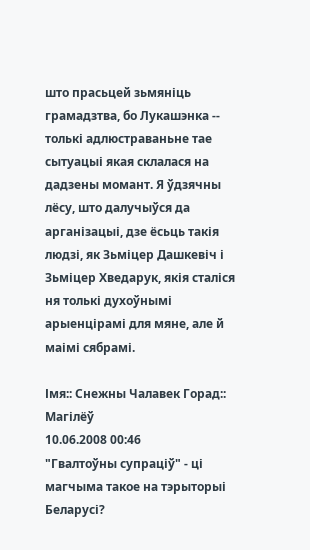што прасьцей зьмяніць грамадзтва, бо Лукашэнка -- толькі адлюстраваньне тае сытуацыі якая склалася на дадзены момант. Я ўдзячны лёсу, што далучыўся да арганізацыі, дзе ёсьць такія людзі, як Зьміцер Дашкевіч і Зьміцер Хведарук, якія сталіся ня толькі духоўнымі арыенцірамі для мяне, але й маімі сябрамі.

Імя:: Снежны Чалавек Горад:: Магілёў
10.06.2008 00:46
"Гвалтоўны супраціў" - ці магчыма такое на тэрыторыі Беларусі?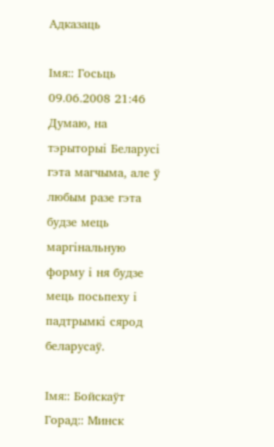Адказаць

Імя:: Госьць
09.06.2008 21:46
Думаю, на тэрыторыі Беларусі гэта магчыма, але ў любым разе гэта будзе мець маргінальную форму і ня будзе мець посьпеху і падтрымкі сярод беларусаў.

Імя:: Бойскаўт Горад:: Минск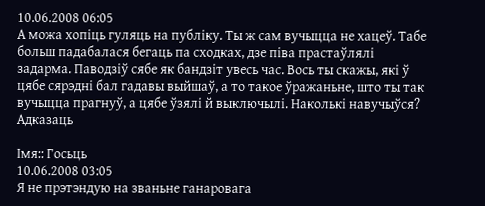10.06.2008 06:05
А можа хопіць гуляць на публіку. Ты ж сам вучыцца не хацеў. Табе больш падабалася бегаць па сходках, дзе піва прастаўлялі задарма. Паводзіў сябе як бандзіт увесь час. Вось ты скажы, які ў цябе сярэдні бал гадавы выйшаў, а то такое ўражаньне, што ты так вучыцца прагнуў, а цябе ўзялі й выключылі. Наколькі навучыўся?
Адказаць

Імя:: Госьць
10.06.2008 03:05
Я не прэтэндую на званьне ганаровага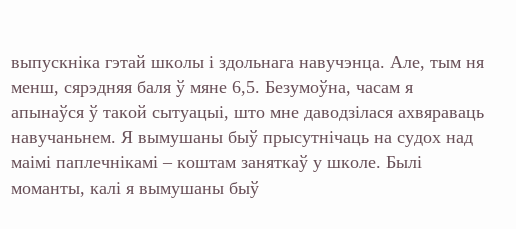выпускніка гэтай школы і здольнага навучэнца. Але, тым ня менш, сярэдняя баля ў мяне 6,5. Безумоўна, часам я апынаўся ў такой сытуацыі, што мне даводзілася ахвяраваць навучаньнем. Я вымушаны быў прысутнічаць на судох над маімі паплечнікамі – коштам заняткаў у школе. Былі моманты, калі я вымушаны быў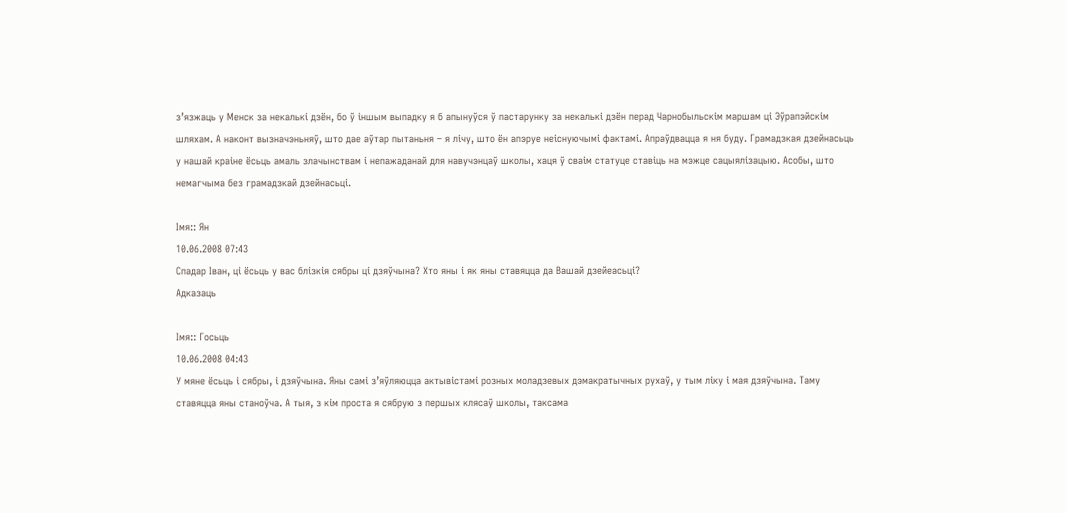з’язжаць у Менск за некалькі дзён, бо ў іншым выпадку я б апынуўся ў пастарунку за некалькі дзён перад Чарнобыльскім маршам ці Эўрапэйскім шляхам. А наконт вызначэньняў, што дае аўтар пытаньня – я лічу, што ён апэруе неіснуючымі фактамі. Апраўдвацца я ня буду. Грамадзкая дзейнасьць у нашай краіне ёсьць амаль злачынствам і непажаданай для навучэнцаў школы, хаця ў сваім статуце ставіць на мэжце сацыялізацыю. Асобы, што немагчыма без грамадзкай дзейнасьці.

Імя:: Ян
10.06.2008 07:43
Спадар Іван, ці ёсьць у вас блізкія сябры ці дзяўчына? Хто яны і як яны ставяцца да Вашай дзейеасьці?
Адказаць

Імя:: Госьць
10.06.2008 04:43
У мяне ёсьць і сябры, і дзяўчына. Яны самі з’яўляюцца актывістамі розных моладзевых дэмакратычных рухаў, у тым ліку і мая дзяўчына. Таму ставяцца яны станоўча. А тыя, з кім проста я сябрую з першых клясаў школы, таксама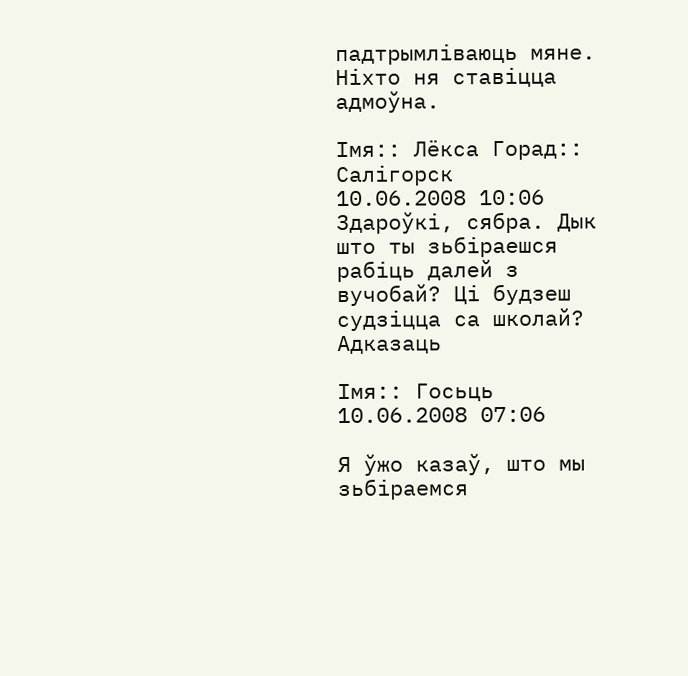падтрымліваюць мяне. Ніхто ня ставіцца адмоўна.

Імя:: Лёкса Горад:: Салігорск
10.06.2008 10:06
Здароўкі, сябра. Дык што ты зьбіраешся рабіць далей з вучобай? Ці будзеш судзіцца са школай?
Адказаць

Імя:: Госьць
10.06.2008 07:06

Я ўжо казаў, што мы зьбіраемся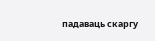падаваць скаргу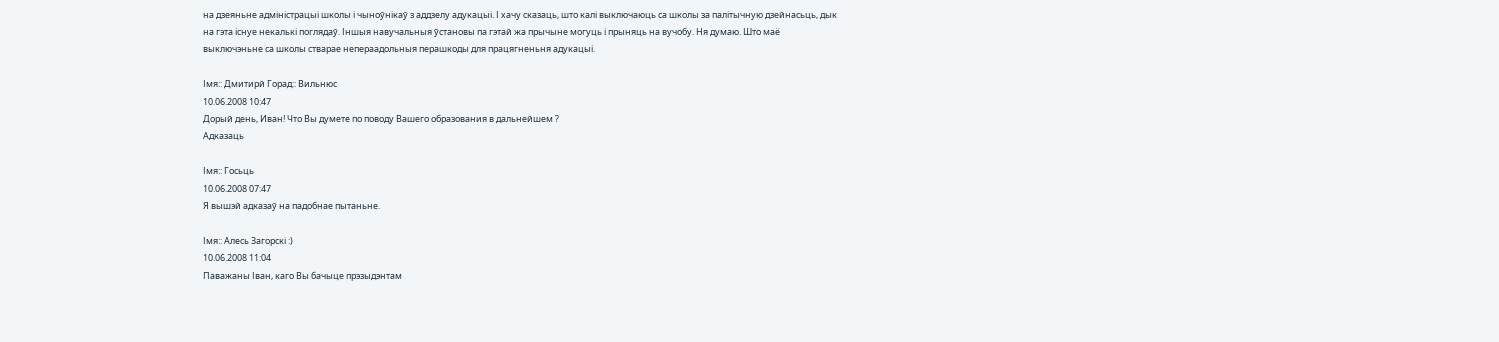на дзеяньне адміністрацыі школы і чыноўнікаў з аддзелу адукацыі. І хачу сказаць, што калі выключаюць са школы за палітычную дзейнасьць, дык на гэта існуе некалькі поглядаў. Іншыя навучальныя ўстановы па гэтай жа прычыне могуць і прыняць на вучобу. Ня думаю. Што маё выключэньне са школы стварае непераадольныя перашкоды для працягненьня адукацыі.

Імя:: Дмитирй Горад:: Вильнюс
10.06.2008 10:47
Дорый день, Иван! Что Вы думете по поводу Вашего образования в дальнейшем ?
Адказаць

Імя:: Госьць
10.06.2008 07:47
Я вышэй адказаў на падобнае пытаньне.

Імя:: Алесь Загорскі :)
10.06.2008 11:04
Паважаны Іван, каго Вы бачыце прэзыдэнтам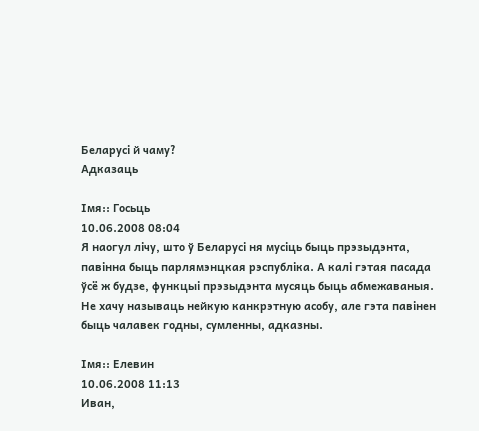Беларусі й чаму?
Адказаць

Імя:: Госьць
10.06.2008 08:04
Я наогул лічу, што ў Беларусі ня мусіць быць прэзыдэнта, павінна быць парлямэнцкая рэспубліка. А калі гэтая пасада ўсё ж будзе, функцыі прэзыдэнта мусяць быць абмежаваныя. Не хачу называць нейкую канкрэтную асобу, але гэта павінен быць чалавек годны, сумленны, адказны.

Імя:: Елевин
10.06.2008 11:13
Иван,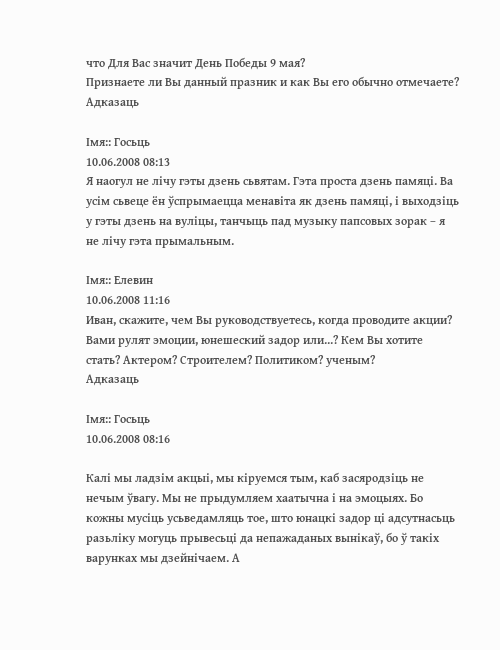что Для Вас значит День Победы 9 мая?
Признаете ли Вы данный празник и как Вы его обычно отмечаете?
Адказаць

Імя:: Госьць
10.06.2008 08:13
Я наогул не лічу гэты дзень сьвятам. Гэта проста дзень памяці. Ва усім сьвеце ён ўспрымаецца менавіта як дзень памяці, і выходзіць у гэты дзень на вуліцы, танчыць пад музыку папсовых зорак – я не лічу гэта прымальным.

Імя:: Елевин
10.06.2008 11:16
Иван, скажите, чем Вы руководствуетесь, когда проводите акции? Вами рулят эмоции, юнешеский задор или...? Кем Вы хотите стать? Актером? Строителем? Политиком? ученым?
Адказаць

Імя:: Госьць
10.06.2008 08:16

Калі мы ладзім акцыі, мы кіруемся тым, каб засяродзіць не нечым ўвагу. Мы не прыдумляем хаатычна і на эмоцыях. Бо кожны мусіць усьведамляць тое, што юнацкі задор ці адсутнасьць разьліку могуць прывесьці да непажаданых вынікаў, бо ў такіх варунках мы дзейнічаем. А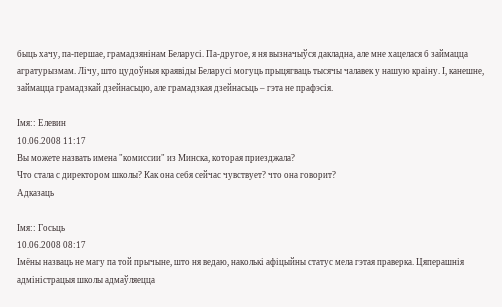быць хачу, па-першае, грамадзянінам Беларусі. Па-другое, я ня вызначыўся дакладна, але мне хацелася б займацца агратурызмам. Лічу, што цудоўныя краявіды Беларусі могуць прыцягваць тысячы чалавек у нашую краіну. І, канешне, займацца грамадзкай дзейнасьцю, але грамадзкая дзейнасьць – гэта не прафэсія.

Імя:: Елевин
10.06.2008 11:17
Вы можете назвать имена "комиссии" из Минска, которая приезджала?
Что стала с директором школы? Как она себя сейчас чувствует? что она говорит?
Адказаць

Імя:: Госьць
10.06.2008 08:17
Імёны назваць не магу па той прычыне, што ня ведаю, наколькі афіцыйны статус мела гэтая праверка. Цяперашнія адміністрацыя школы адмаўляецца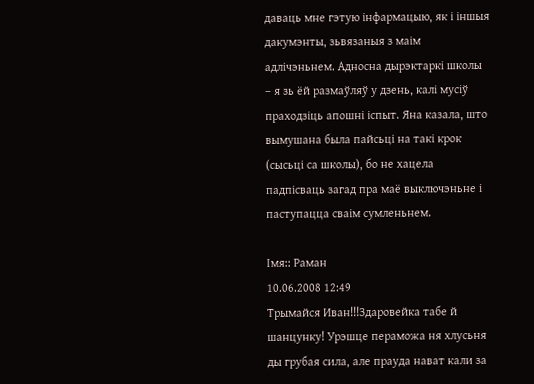даваць мне гэтую інфармацыю, як і іншыя дакумэнты, зьвязаныя з маім адлічэньнем. Адносна дырэктаркі школы – я зь ёй размаўляў у дзень, калі мусіў праходзіць апошні іспыт. Яна казала, што вымушана была пайсьці на такі крок (сысьці са школы), бо не хацела падпісваць загад пра маё выключэньне і паступацца сваім сумленьнем.

Імя:: Раман
10.06.2008 12:49
Трымайся Иван!!!Здаровейка табе й шанцунку! Урэшце пераможа ня хлусьня ды грубая сила, але прауда нават кали за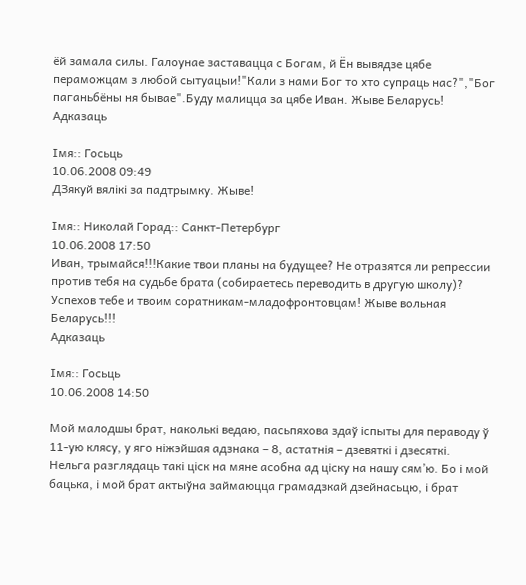ёй замала силы. Галоунае заставацца с Богам, й Ён вывядзе цябе пераможцам з любой сытуацыи!"Кали з нами Бог то хто супраць нас?","Бог паганьбёны ня бывае".Буду малицца за цябе Иван. Жыве Беларусь!
Адказаць

Імя:: Госьць
10.06.2008 09:49
ДЗякуй вялікі за падтрымку. Жыве!

Імя:: Николай Горад:: Санкт-Петербург
10.06.2008 17:50
Иван, трымайся!!!Какие твои планы на будущее? Не отразятся ли репрессии против тебя на судьбе брата (собираетесь переводить в другую школу)? Успехов тебе и твоим соратникам-младофронтовцам! Жыве вольная Беларусь!!!
Адказаць

Імя:: Госьць
10.06.2008 14:50

Мой малодшы брат, наколькі ведаю, пасьпяхова здаў іспыты для пераводу ў 11-ую клясу, у яго ніжэйшая адзнака – 8, астатнія – дзевяткі і дзесяткі. Нельга разглядаць такі ціск на мяне асобна ад ціску на нашу сям’ю. Бо і мой бацька, і мой брат актыўна займаюцца грамадзкай дзейнасьцю, і брат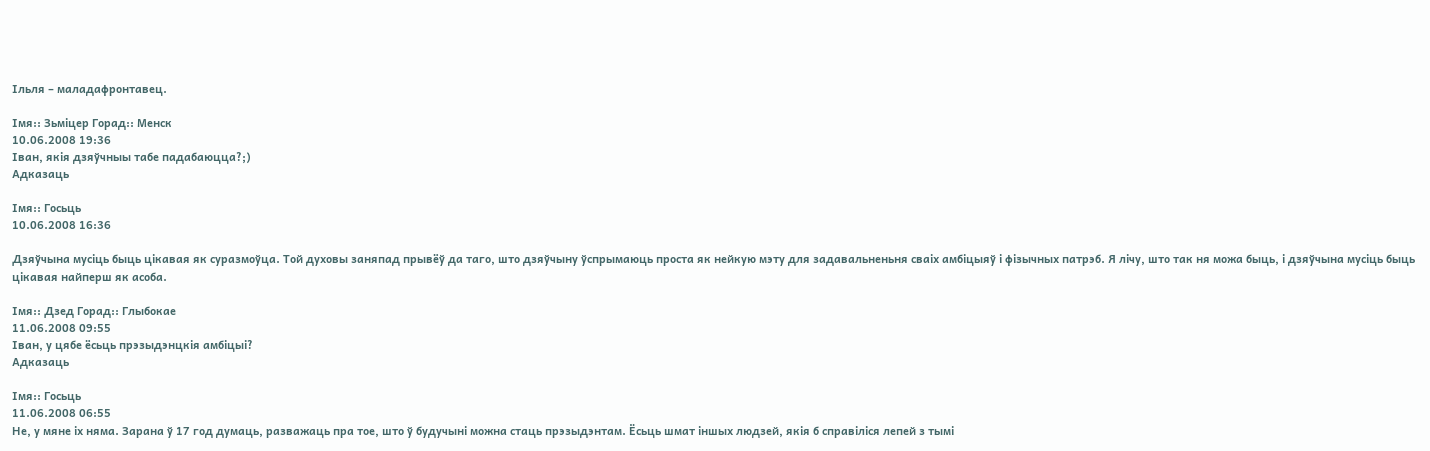Ільля – маладафронтавец.

Імя:: Зьміцер Горад:: Менск
10.06.2008 19:36
Іван, якія дзяўчныы табе падабаюцца?;)
Адказаць

Імя:: Госьць
10.06.2008 16:36

Дзяўчына мусіць быць цікавая як суразмоўца. Той духовы заняпад прывёў да таго, што дзяўчыну ўспрымаюць проста як нейкую мэту для задавальненьня сваіх амбіцыяў і фізычных патрэб. Я лічу, што так ня можа быць, і дзяўчына мусіць быць цікавая найперш як асоба.

Імя:: Дзед Горад:: Глыбокае
11.06.2008 09:55
Іван, у цябе ёсьць прэзыдэнцкія амбіцыі?
Адказаць

Імя:: Госьць
11.06.2008 06:55
Не, у мяне іх няма. Зарана ў 17 год думаць, разважаць пра тое, што ў будучыні можна стаць прэзыдэнтам. Ёсьць шмат іншых людзей, якія б справіліся лепей з тымі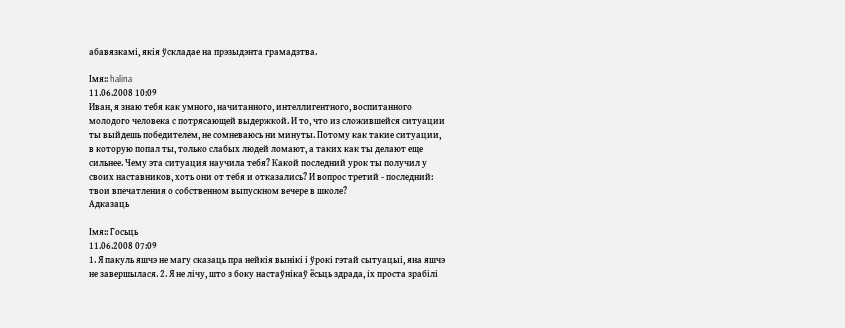абавязкамі, якія ўскладае на прэзыдэнта грамадзтва.

Імя:: halina
11.06.2008 10:09
Иван, я знаю тебя как умного, начитанного, интеллигентного, воспитанного молодого человека с потрясающей выдержкой. И то, что из сложившейся ситуации ты выйдешь победителем, не сомневаюсь ни минуты. Потому как такие ситуации, в которую попал ты, только слабых людей ломают, а таких как ты делают еще сильнее. Чему эта ситуация научила тебя? Какой последний урок ты получил у своих наставников, хоть они от тебя и отказались? И вопрос третий - последний: твои впечатления о собственном выпускном вечере в школе?
Адказаць

Імя:: Госьць
11.06.2008 07:09
1. Я пакуль яшчэ не магу сказаць пра нейкія вынікі і ўрокі гэтай сытуацыі, яна яшчэ не завершылася. 2. Я не лічу, што з боку настаўнікаў ёсьць здрада, іх проста зрабілі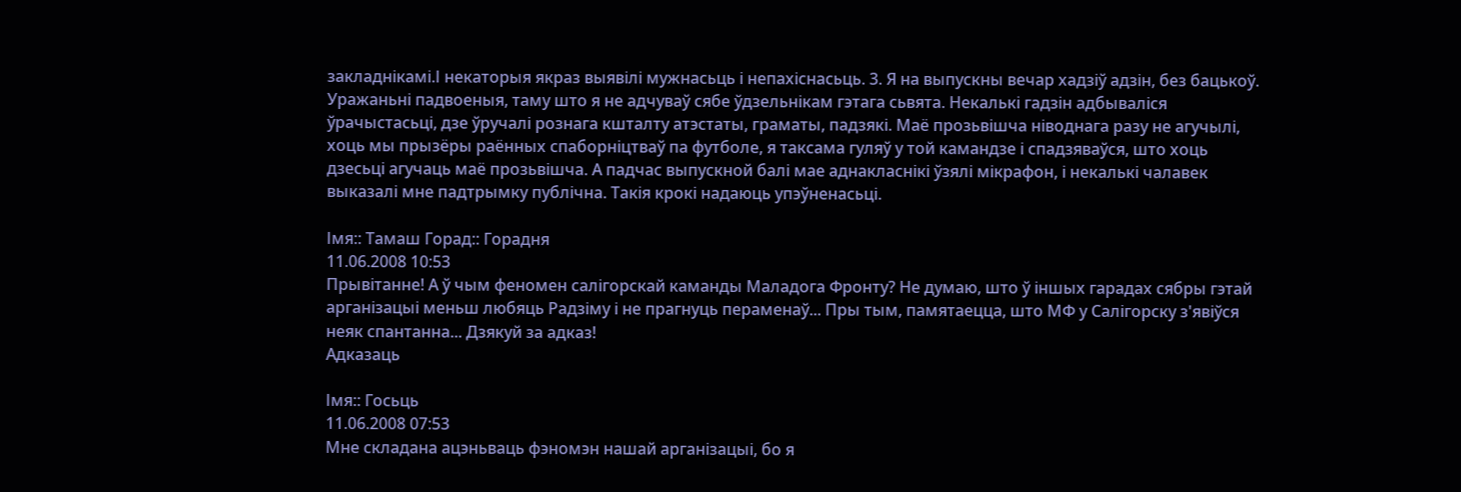закладнікамі.І некаторыя якраз выявілі мужнасьць і непахіснасьць. 3. Я на выпускны вечар хадзіў адзін, без бацькоў. Уражаньні падвоеныя, таму што я не адчуваў сябе ўдзельнікам гэтага сьвята. Некалькі гадзін адбываліся ўрачыстасьці, дзе ўручалі рознага кшталту атэстаты, граматы, падзякі. Маё прозьвішча ніводнага разу не агучылі, хоць мы прызёры раённых спаборніцтваў па футболе, я таксама гуляў у той камандзе і спадзяваўся, што хоць дзесьці агучаць маё прозьвішча. А падчас выпускной балі мае аднакласнікі ўзялі мікрафон, і некалькі чалавек выказалі мне падтрымку публічна. Такія крокі надаюць упэўненасьці.

Імя:: Тамаш Горад:: Горадня
11.06.2008 10:53
Прывітанне! А ў чым феномен салігорскай каманды Маладога Фронту? Не думаю, што ў іншых гарадах сябры гэтай арганізацыі меньш любяць Радзіму і не прагнуць пераменаў... Пры тым, памятаецца, што МФ у Салігорску з'явіўся неяк спантанна... Дзякуй за адказ!
Адказаць

Імя:: Госьць
11.06.2008 07:53
Мне складана ацэньваць фэномэн нашай арганізацыі, бо я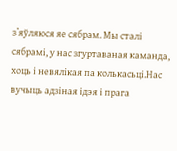з’яўляюся яе сябрам. Мы сталі сябрамі, у нас згуртаваная каманда, хоць і невялікая па колькасьці.Нас вучыць адзіная ідэя і прага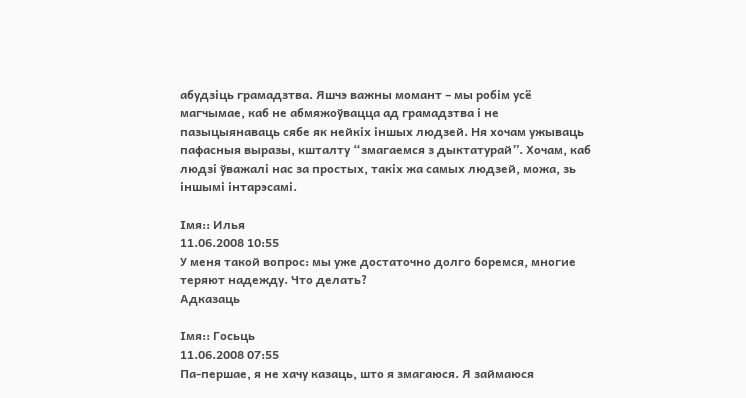абудзіць грамадзтва. Яшчэ важны момант – мы робім усё магчымае, каб не абмяжоўвацца ад грамадзтва і не пазыцыянаваць сябе як нейкіх іншых людзей. Ня хочам ужываць пафасныя выразы, кшталту “змагаемся з дыктатурай”. Хочам, каб людзі ўважалі нас за простых, такіх жа самых людзей, можа, зь іншымі інтарэсамі.

Імя:: Илья
11.06.2008 10:55
У меня такой вопрос: мы уже достаточно долго боремся, многие теряют надежду. Что делать?
Адказаць

Імя:: Госьць
11.06.2008 07:55
Па-першае, я не хачу казаць, што я змагаюся. Я займаюся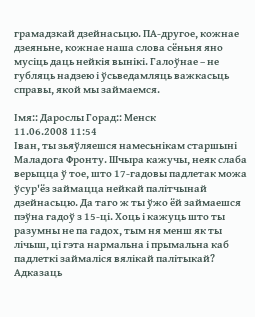грамадзкай дзейнасьцю. ПА-другое, кожнае дзеяньне, кожнае наша слова сёньня яно мусіць даць нейкія вынікі. Галоўнае – не губляць надзею і ўсьведамляць важкасьць справы, якой мы займаемся.

Імя:: Дарослы Горад:: Менск
11.06.2008 11:54
Іван, ты зьяўляешся намесьнікам старшыні Маладога Фронту. Шчыра кажучы, неяк слаба верыцца ў тое, што 17-гадовы падлетак можа ўсур'ёз займацца нейкай палітчынай дзейнасьцю. Да таго ж ты ўжо ёй займаешся пэўна гадоў з 15-ці. Хоць і кажуць што ты разумны не па гадох, тым ня менш як ты лічыш, ці гэта нармальна і прымальна каб падлеткі займаліся вялікай палітыкай?
Адказаць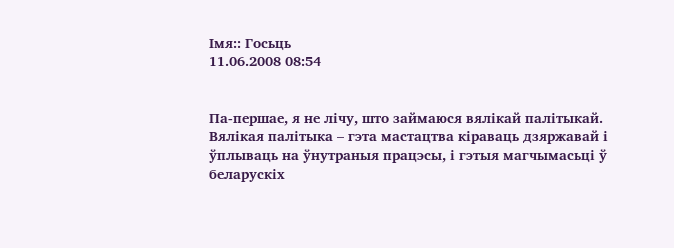Імя:: Госьць
11.06.2008 08:54


Па-першае, я не лічу, што займаюся вялікай палітыкай. Вялікая палітыка – гэта мастацтва кіраваць дзяржавай і ўплываць на ўнутраныя працэсы, і гэтыя магчымасьці ў беларускіх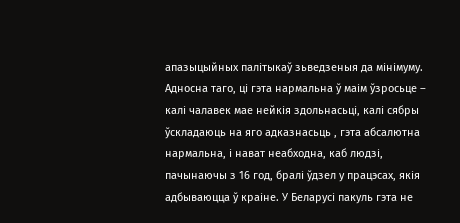апазыцыйных палітыкаў зьведзеныя да мінімуму. Адносна таго, ці гэта нармальна ў маім ўзросьце – калі чалавек мае нейкія здольнасьці, калі сябры ўскладаюць на яго адказнасьць , гэта абсалютна нармальна, і нават неабходна, каб людзі, пачынаючы з 16 год, бралі ўдзел у працэсах, якія адбываюцца ў краіне. У Беларусі пакуль гэта не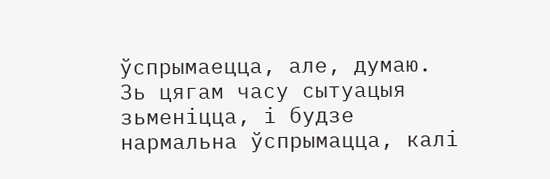ўспрымаецца, але, думаю. Зь цягам часу сытуацыя зьменіцца, і будзе нармальна ўспрымацца, калі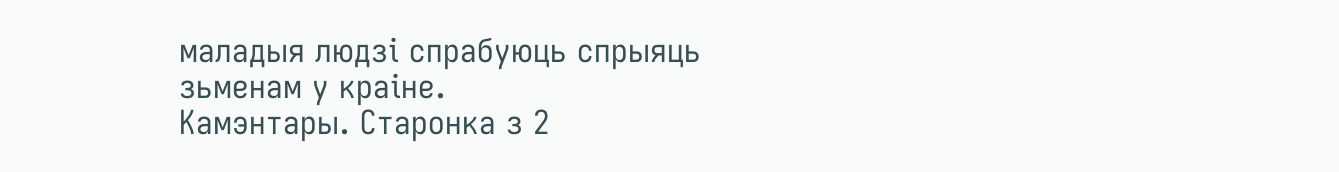маладыя людзі спрабуюць спрыяць зьменам у краіне.
Камэнтары. Старонка з 2